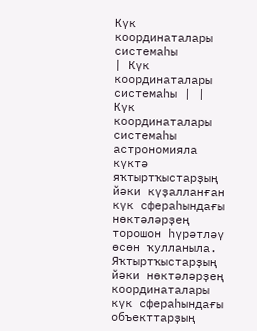Күк координаталары системаһы
| Күк координаталары системаһы | |
Күк координаталары системаһы астрономияла күктә яҡтыртҡыстарҙың йәки күҙалланған күк сфераһындағы нөктәләрҙең торошон һүрәтләү өсөн ҡулланыла. Яҡтыртҡыстарҙың йәки нөктәләрҙең координаталары күк сфераһындағы объекттарҙың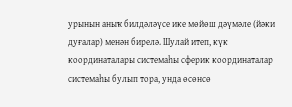урынын аныҡ билдәләүсе ике мөйөш дәүмәле (йәки дуғалар) менән бирелә. Шулай итеп, күк координаталары системаһы сферик координаталар системаһы булып тора, унда өсөнсө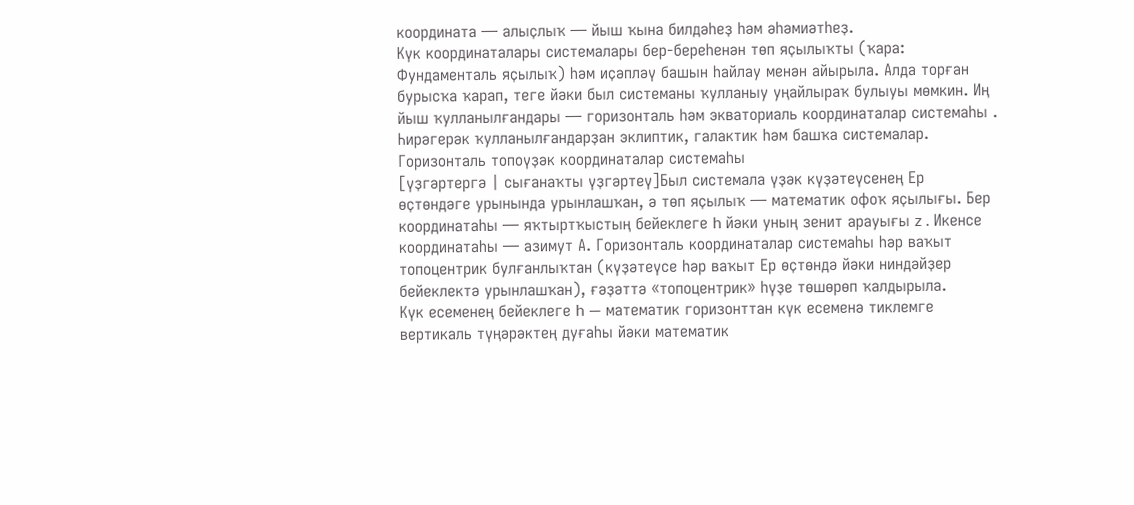координата — алыҫлыҡ — йыш ҡына билдәһеҙ һәм әһәмиәтһеҙ.
Күк координаталары системалары бер-береһенән төп яҫылыҡты (ҡара: Фундаменталь яҫылыҡ) һәм иҫәпләү башын һайлау менән айырыла. Алда торған бурысҡа ҡарап, теге йәки был системаны ҡулланыу уңайлыраҡ булыуы мөмкин. Иң йыш ҡулланылғандары — горизонталь һәм экваториаль координаталар системаһы . Һирәгерәк ҡулланылғандарҙан эклиптик, галактик һәм башҡа системалар.
Горизонталь топоүҙәк координаталар системаһы
[үҙгәртергә | сығанаҡты үҙгәртеү]Был системала үҙәк күҙәтеүсенең Ер өҫтөндәге урынында урынлашҡан, ә төп яҫылыҡ — математик офоҡ яҫылығы. Бер координатаһы — яҡтыртҡыстың бейеклеге h йәки уның зенит арауығы z . Икенсе координатаһы — азимут А. Горизонталь координаталар системаһы һәр ваҡыт топоцентрик булғанлыҡтан (күҙәтеүсе һәр ваҡыт Ер өҫтөндә йәки ниндәйҙер бейеклектә урынлашҡан), ғәҙәттә «топоцентрик» һүҙе төшөрөп ҡалдырыла.
Күк есеменең бейеклеге h — математик горизонттан күк есеменә тиклемге вертикаль түңәрәктең дуғаһы йәки математик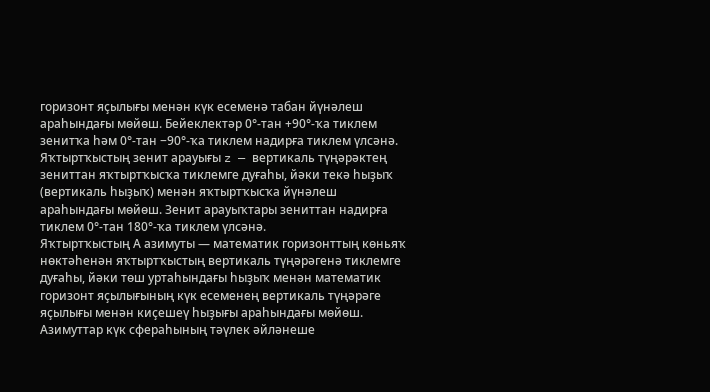горизонт яҫылығы менән күк есеменә табан йүнәлеш араһындағы мөйөш. Бейеклектәр 0°-тан +90°-ҡа тиклем зенитҡа һәм 0°-тан −90°-ҡа тиклем надирға тиклем үлсәнә.
Яҡтыртҡыстың зенит арауығы z — вертикаль түңәрәктең зениттан яҡтыртҡысҡа тиклемге дуғаһы, йәки текә һыҙыҡ (вертикаль һыҙыҡ) менән яҡтыртҡысҡа йүнәлеш араһындағы мөйөш. Зенит арауыҡтары зениттан надирға тиклем 0°-тан 180°-ҡа тиклем үлсәнә.
Яҡтыртҡыстың А азимуты — математик горизонттың көньяҡ нөктәһенән яҡтыртҡыстың вертикаль түңәрәгенә тиклемге дуғаһы, йәки төш уртаһындағы һыҙыҡ менән математик горизонт яҫылығының күк есеменең вертикаль түңәрәге яҫылығы менән киҫешеү һыҙығы араһындағы мөйөш. Азимуттар күк сфераһының тәүлек әйләнеше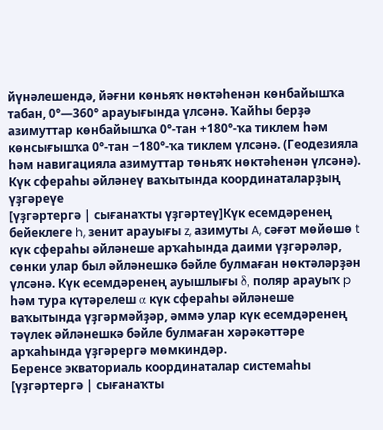йүнәлешендә, йәғни көньяҡ нөктәһенән көнбайышҡа табан, 0°—360° арауығында үлсәнә. Ҡайһы берҙә азимуттар көнбайышҡа 0°-тан +180°-ҡа тиклем һәм көнсығышҡа 0°-тан −180°-ҡа тиклем үлсәнә. (Геодезияла һәм навигацияла азимуттар төньяҡ нөктәһенән үлсәнә).
Күк сфераһы әйләнеү ваҡытында координаталарҙың үҙгәреүе
[үҙгәртергә | сығанаҡты үҙгәртеү]Күк есемдәренең бейеклеге h, зенит арауығы z, азимуты A, сәғәт мөйөшө t күк сфераһы әйләнеше арҡаһында даими үҙгәрәләр, сөнки улар был әйләнешкә бәйле булмаған нөктәләрҙән үлсәнә. Күк есемдәренең ауышлығы δ, поляр арауыҡ p һәм тура күтәрелеш α күк сфераһы әйләнеше ваҡытында үҙгәрмәйҙәр, әммә улар күк есемдәренең тәүлек әйләнешкә бәйле булмаған хәрәкәттәре арҡаһында үҙгәрергә мөмкиндәр.
Беренсе экваториаль координаталар системаһы
[үҙгәртергә | сығанаҡты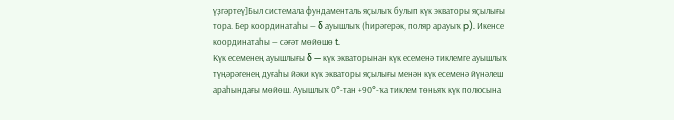үҙгәртеү]Был системала фундаменталь яҫылыҡ булып күк экваторы яҫылығы тора. Бер координатаһы — δ ауышлыҡ (һирәгерәк, поляр арауыҡ p). Икенсе координатаһы — сәғәт мөйөшө t.
Күк есеменең ауышлығы δ — күк экваторынан күк есеменә тиклемге ауышлыҡ түңәрәгенең дуғаһы йәки күк экваторы яҫылығы менән күк есеменә йүнәлеш араһындағы мөйөш. Ауышлыҡ 0°-тан +90°-ҡа тиклем төньяҡ күк полюсына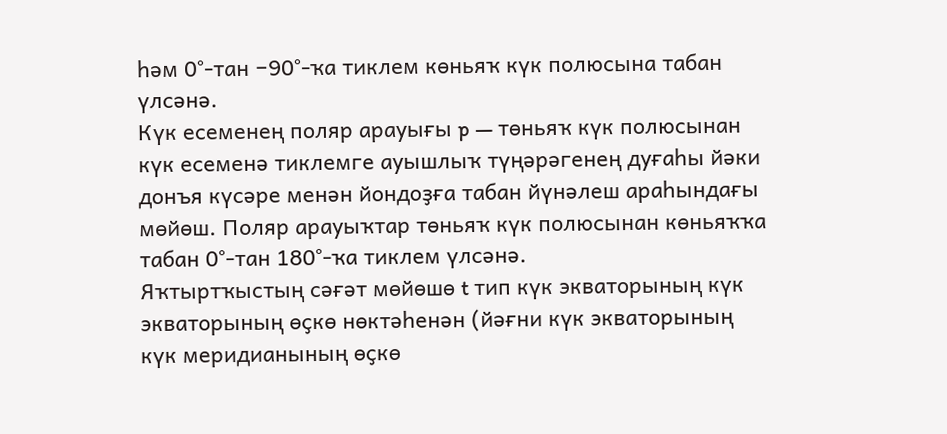һәм 0°-тан −90°-ҡа тиклем көньяҡ күк полюсына табан үлсәнә.
Күк есеменең поляр арауығы p — төньяҡ күк полюсынан күк есеменә тиклемге ауышлыҡ түңәрәгенең дуғаһы йәки донъя күсәре менән йондоҙға табан йүнәлеш араһындағы мөйөш. Поляр арауыҡтар төньяҡ күк полюсынан көньяҡҡа табан 0°-тан 180°-ҡа тиклем үлсәнә.
Яҡтыртҡыстың сәғәт мөйөшө t тип күк экваторының күк экваторының өҫкө нөктәһенән (йәғни күк экваторының күк меридианының өҫкө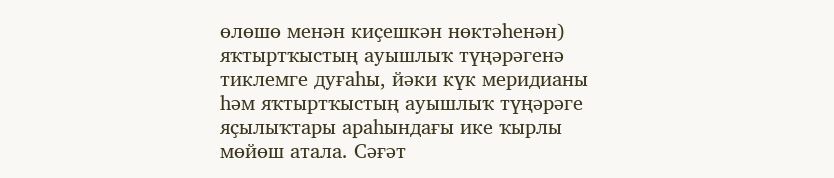өлөшө менән киҫешкән нөктәһенән) яҡтыртҡыстың ауышлыҡ түңәрәгенә тиклемге дуғаһы, йәки күк меридианы һәм яҡтыртҡыстың ауышлыҡ түңәрәге яҫылыҡтары араһындағы ике ҡырлы мөйөш атала. Сәғәт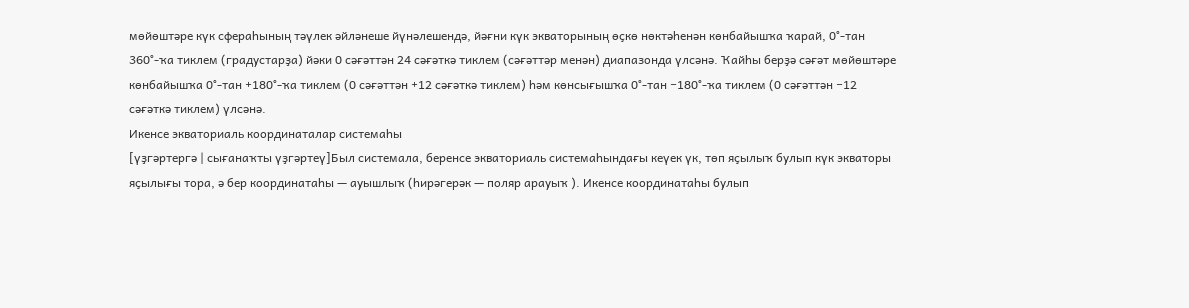мөйөштәре күк сфераһының тәүлек әйләнеше йүнәлешендә, йәғни күк экваторының өҫкө нөктәһенән көнбайышҡа ҡарай, 0°-тан 360°-ҡа тиклем (градустарҙа) йәки 0 сәғәттән 24 сәғәткә тиклем (сәғәттәр менән) диапазонда үлсәнә. Ҡайһы берҙә сәғәт мөйөштәре көнбайышҡа 0°-тан +180°-ҡа тиклем (0 сәғәттән +12 сәғәткә тиклем) һәм көнсығышҡа 0°-тан −180°-ҡа тиклем (0 сәғәттән −12 сәғәткә тиклем) үлсәнә.
Икенсе экваториаль координаталар системаһы
[үҙгәртергә | сығанаҡты үҙгәртеү]Был системала, беренсе экваториаль системаһындағы кеүек үк, төп яҫылыҡ булып күк экваторы яҫылығы тора, ә бер координатаһы — ауышлыҡ (һирәгерәк — поляр арауыҡ ). Икенсе координатаһы булып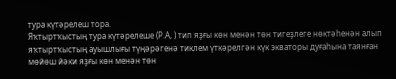тура күтәрелеш тора.
Яҡтыртҡыстың тура күтәрелеше (Р.А, ) тип яҙғы көн менән төн тигеҙлеге нөктәһенән алып яҡтыртҡыстың ауышлығы түңәрәгенә тиклем үткәрелгән күк экваторы дуғаһына таянған мөйөш йәки яҙғы көн менән төн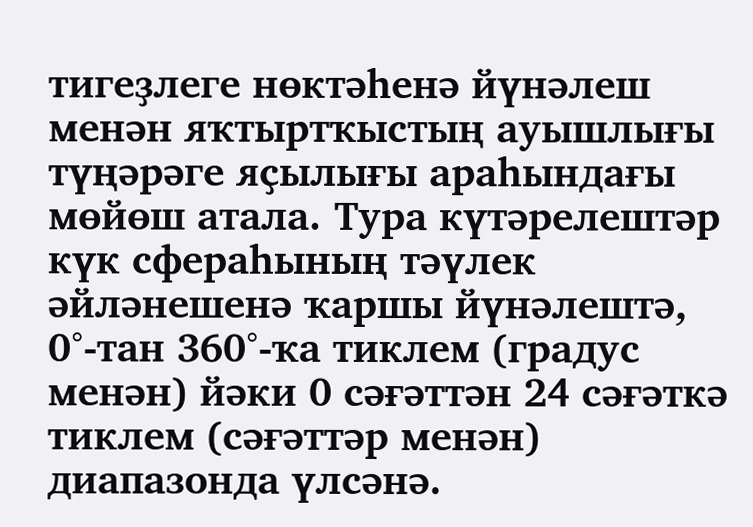тигеҙлеге нөктәһенә йүнәлеш менән яҡтыртҡыстың ауышлығы түңәрәге яҫылығы араһындағы мөйөш атала. Тура күтәрелештәр күк сфераһының тәүлек әйләнешенә ҡаршы йүнәлештә, 0°-тан 360°-ҡа тиклем (градус менән) йәки 0 сәғәттән 24 сәғәткә тиклем (сәғәттәр менән) диапазонда үлсәнә.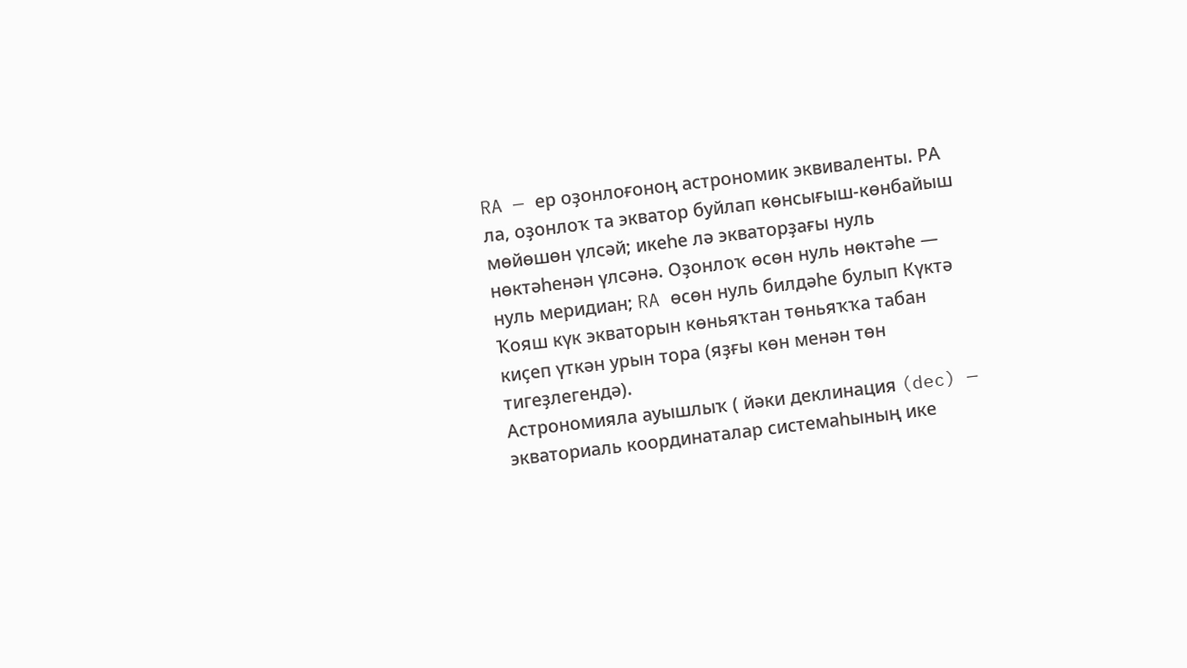RA — ер оҙонлоғоноң астрономик эквиваленты. РА ла, оҙонлоҡ та экватор буйлап көнсығыш-көнбайыш мөйөшөн үлсәй; икеһе лә экваторҙағы нуль нөктәһенән үлсәнә. Оҙонлоҡ өсөн нуль нөктәһе — нуль меридиан; RA өсөн нуль билдәһе булып Күктә Ҡояш күк экваторын көньяҡтан төньяҡҡа табан киҫеп үткән урын тора (яҙғы көн менән төн тигеҙлегендә).
Астрономияла ауышлыҡ ( йәки деклинация (dec) — экваториаль координаталар системаһының ике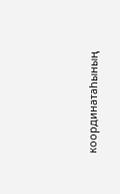координатаһының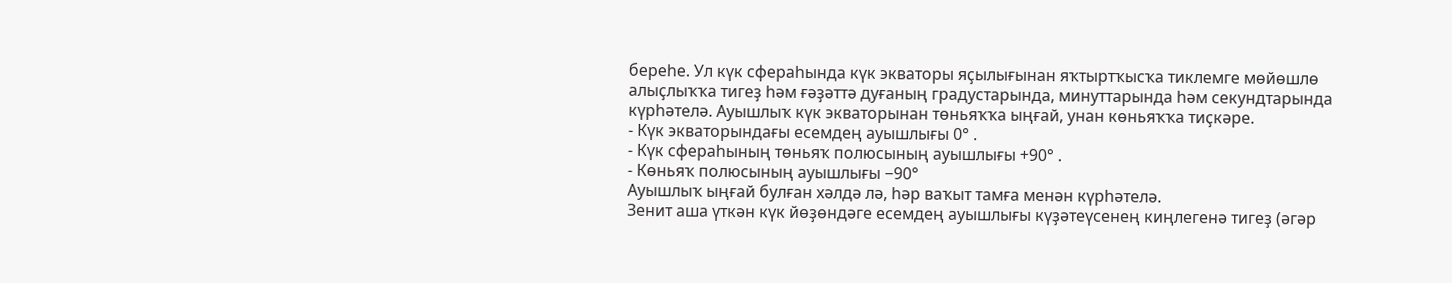береһе. Ул күк сфераһында күк экваторы яҫылығынан яҡтыртҡысҡа тиклемге мөйөшлө алыҫлыҡҡа тигеҙ һәм ғәҙәттә дуғаның градустарында, минуттарында һәм секундтарында күрһәтелә. Ауышлыҡ күк экваторынан төньяҡҡа ыңғай, унан көньяҡҡа тиҫкәре.
- Күк экваторындағы есемдең ауышлығы 0° .
- Күк сфераһының төньяҡ полюсының ауышлығы +90° .
- Көньяҡ полюсының ауышлығы −90°
Ауышлыҡ ыңғай булған хәлдә лә, һәр ваҡыт тамға менән күрһәтелә.
Зенит аша үткән күк йөҙөндәге есемдең ауышлығы күҙәтеүсенең киңлегенә тигеҙ (әгәр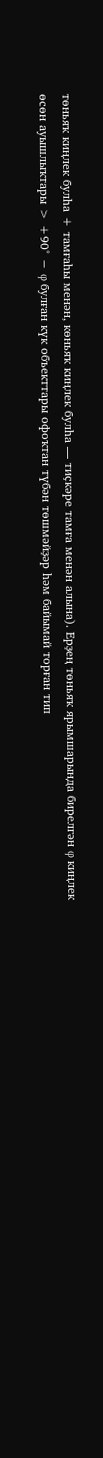төньяҡ киңлек булһа + тамғаһы менән, көньяҡ киңлек булһа — тиҫкәре тамға менән алына). Ерҙең төньяҡ ярымшарында бирелгән φ киңлек өсөн ауышлыҡтары > +90° − φ булған күк объекттары офоҡтан түбән төшмәйҙәр һәм байымай торған тип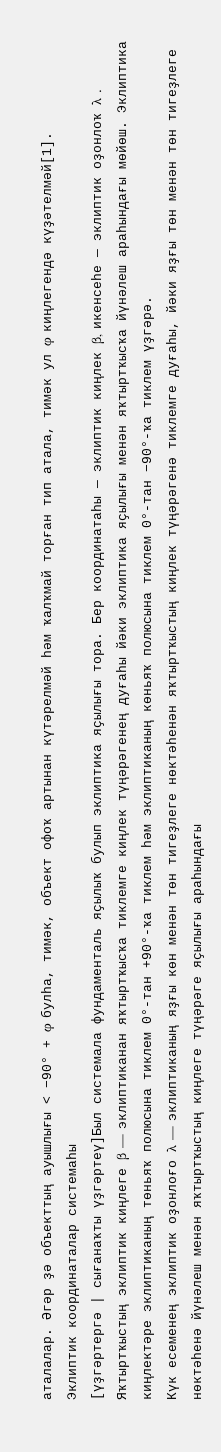аталалар. Әгәр ҙә объекттың ауышлығы < −90° + φ булһа, тимәк, объект офоҡ артынан күтәрелмәй һәм ҡалҡмай торған тип атала, тимәк ул φ киңлегендә күҙәтелмәй[1].
Эклиптик координаталар системаһы
[үҙгәртергә | сығанаҡты үҙгәртеү]Был системала фундаменталь яҫылыҡ булып эклиптика яҫылығы тора. Бер координатаһы — эклиптик киңлек β, икенсеһе — эклиптик оҙонлоҡ λ .
Яҡтыртҡыстың эклиптик киңлеге β — эклиптиканан яҡтыртҡысҡа тиклемге киңлек түңәрәгенең дуғаһы йәки эклиптика яҫылығы менән яҡтыртҡысҡа йүнәлеш араһындағы мөйөш. Эклиптика киңлектәре эклиптиканың төньяҡ полюсына тиклем 0°-тан +90°-ҡа тиклем һәм эклиптиканың көньяҡ полюсына тиклем 0°-тан −90°-ҡа тиклем үҙгәрә.
Күк есеменең эклиптик оҙонлоғо λ — эклиптиканың яҙғы көн менән төн тигеҙлеге нөктәһенән яҡтыртҡыстың киңлек түңәрәгенә тиклемге дуғаһы, йәки яҙғы төн менән төн тигеҙлеге нөктәһенә йүнәлеш менән яҡтыртҡыстың киңлеге түңәрәге яҫылығы араһындағы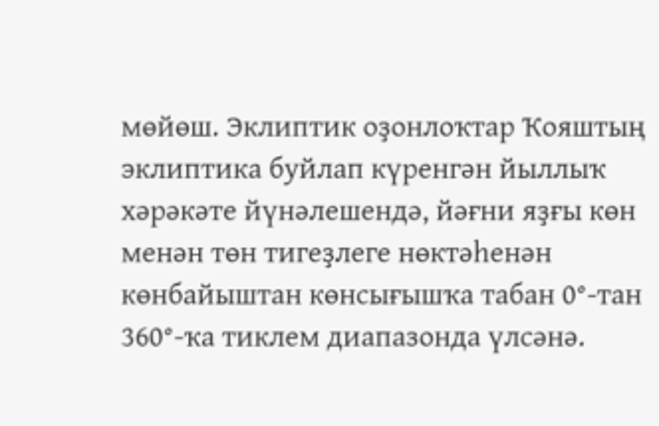мөйөш. Эклиптик оҙонлоҡтар Ҡояштың эклиптика буйлап күренгән йыллыҡ хәрәкәте йүнәлешендә, йәғни яҙғы көн менән төн тигеҙлеге нөктәһенән көнбайыштан көнсығышҡа табан 0°-тан 360°-ҡа тиклем диапазонда үлсәнә.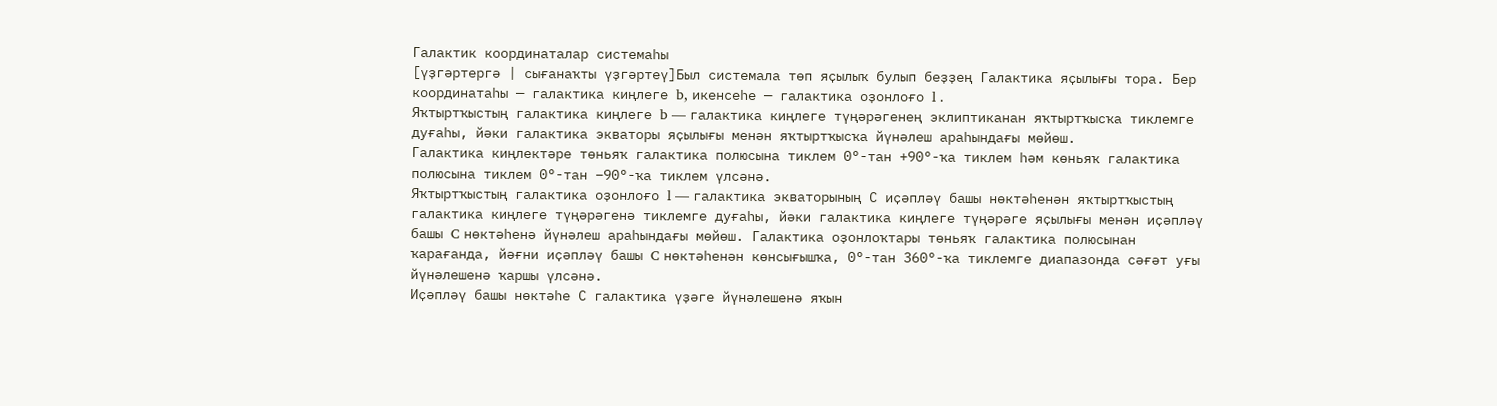Галактик координаталар системаһы
[үҙгәртергә | сығанаҡты үҙгәртеү]Был системала төп яҫылыҡ булып беҙҙең Галактика яҫылығы тора. Бер координатаһы — галактика киңлеге b, икенсеһе — галактика оҙонлоғо l .
Яҡтыртҡыстың галактика киңлеге b — галактика киңлеге түңәрәгенең эклиптиканан яҡтыртҡысҡа тиклемге дуғаһы, йәки галактика экваторы яҫылығы менән яҡтыртҡысҡа йүнәлеш араһындағы мөйөш.
Галактика киңлектәре төньяҡ галактика полюсына тиклем 0°-тан +90°-ҡа тиклем һәм көньяҡ галактика полюсына тиклем 0°-тан −90°-ҡа тиклем үлсәнә.
Яҡтыртҡыстың галактика оҙонлоғо l — галактика экваторының С иҫәпләү башы нөктәһенән яҡтыртҡыстың галактика киңлеге түңәрәгенә тиклемге дуғаһы, йәки галактика киңлеге түңәрәге яҫылығы менән иҫәпләү башы C нөктәһенә йүнәлеш араһындағы мөйөш. Галактика оҙонлоҡтары төньяҡ галактика полюсынан ҡарағанда, йәғни иҫәпләү башы C нөктәһенән көнсығышҡа, 0°-тан 360°-ҡа тиклемге диапазонда сәғәт уғы йүнәлешенә ҡаршы үлсәнә.
Иҫәпләү башы нөктәһе С галактика үҙәге йүнәлешенә яҡын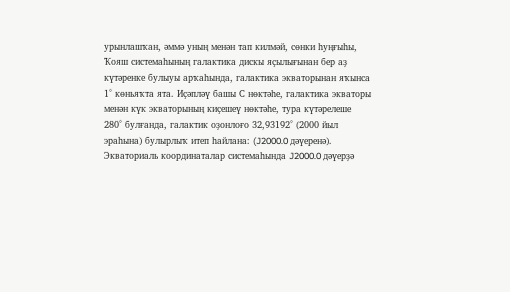урынлашҡан, әммә уның менән тап килмәй, сөнки һуңғыһы, Ҡояш системаһының галактика дискы яҫылығынан бер аҙ күтәренке булыуы арҡаһында, галактика экваторынан яҡынса 1° көньяҡта ята. Иҫәпләү башы С нөктәһе, галактика экваторы менән күк экваторының киҫешеү нөктәһе, тура күтәрелеше 280° булғанда, галактик оҙонлоғо 32,93192° (2000 йыл эраһына) булырлыҡ итеп һайлана: (J2000.0 дәүеренә).
Экваториаль координаталар системаһында J2000.0 дәүерҙә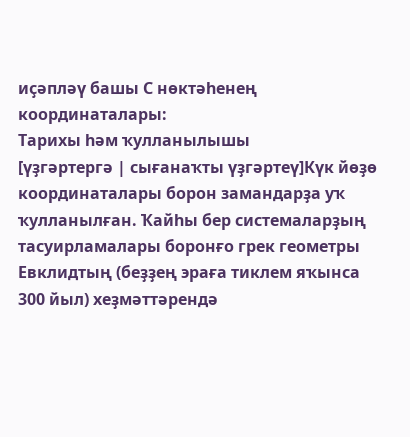иҫәпләү башы С нөктәһенең координаталары:
Тарихы һәм ҡулланылышы
[үҙгәртергә | сығанаҡты үҙгәртеү]Күк йөҙө координаталары борон замандарҙа уҡ ҡулланылған. Ҡайһы бер системаларҙың тасуирламалары боронғо грек геометры Евклидтың (беҙҙең эраға тиклем яҡынса 300 йыл) хеҙмәттәрендә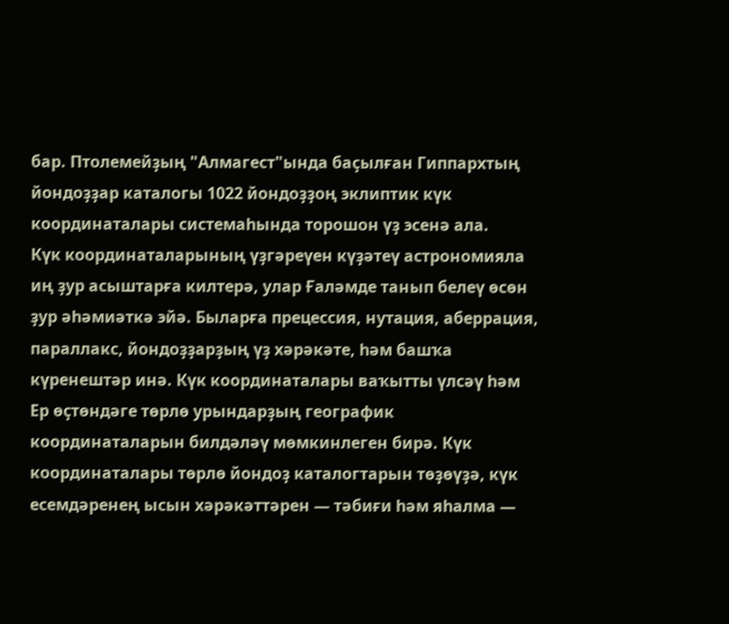бар. Птолемейҙың "Алмагест"ында баҫылған Гиппархтың йондоҙҙар каталогы 1022 йондоҙҙоң эклиптик күк координаталары системаһында торошон үҙ эсенә ала.
Күк координаталарының үҙгәреүен күҙәтеү астрономияла иң ҙур асыштарға килтерә, улар Ғаләмде танып белеү өсөн ҙур әһәмиәткә эйә. Быларға прецессия, нутация, аберрация, параллакс, йондоҙҙарҙың үҙ хәрәкәте, һәм башҡа күренештәр инә. Күк координаталары ваҡытты үлсәү һәм Ер өҫтөндәге төрлө урындарҙың географик координаталарын билдәләү мөмкинлеген бирә. Күк координаталары төрлө йондоҙ каталогтарын төҙөүҙә, күк есемдәренең ысын хәрәкәттәрен — тәбиғи һәм яһалма —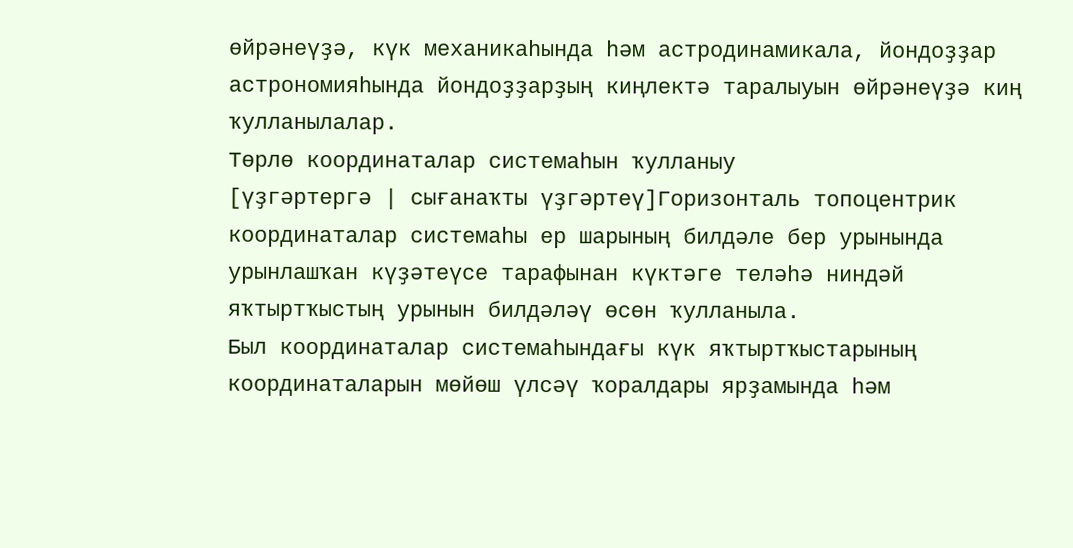өйрәнеүҙә, күк механикаһында һәм астродинамикала, йондоҙҙар астрономияһында йондоҙҙарҙың киңлектә таралыуын өйрәнеүҙә киң ҡулланылалар.
Төрлө координаталар системаһын ҡулланыу
[үҙгәртергә | сығанаҡты үҙгәртеү]Горизонталь топоцентрик координаталар системаһы ер шарының билдәле бер урынында урынлашҡан күҙәтеүсе тарафынан күктәге теләһә ниндәй яҡтыртҡыстың урынын билдәләү өсөн ҡулланыла.
Был координаталар системаһындағы күк яҡтыртҡыстарының координаталарын мөйөш үлсәү ҡоралдары ярҙамында һәм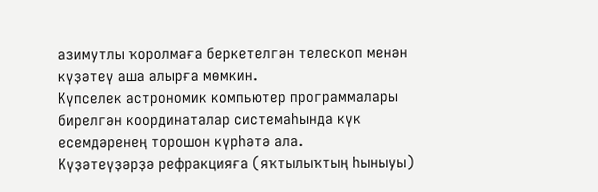азимутлы ҡоролмаға беркетелгән телескоп менән күҙәтеү аша алырға мөмкин.
Күпселек астрономик компьютер программалары бирелгән координаталар системаһында күк есемдәренең торошон күрһәтә ала.
Күҙәтеүҙәрҙә рефракцияға (яҡтылыҡтың һыныуы)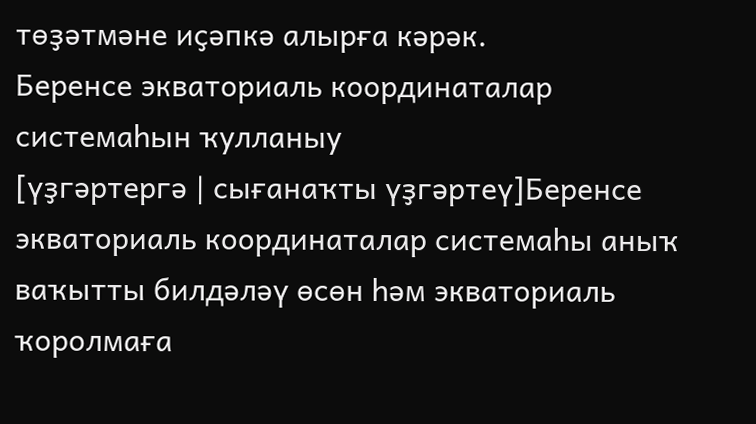төҙәтмәне иҫәпкә алырға кәрәк.
Беренсе экваториаль координаталар системаһын ҡулланыу
[үҙгәртергә | сығанаҡты үҙгәртеү]Беренсе экваториаль координаталар системаһы аныҡ ваҡытты билдәләү өсөн һәм экваториаль ҡоролмаға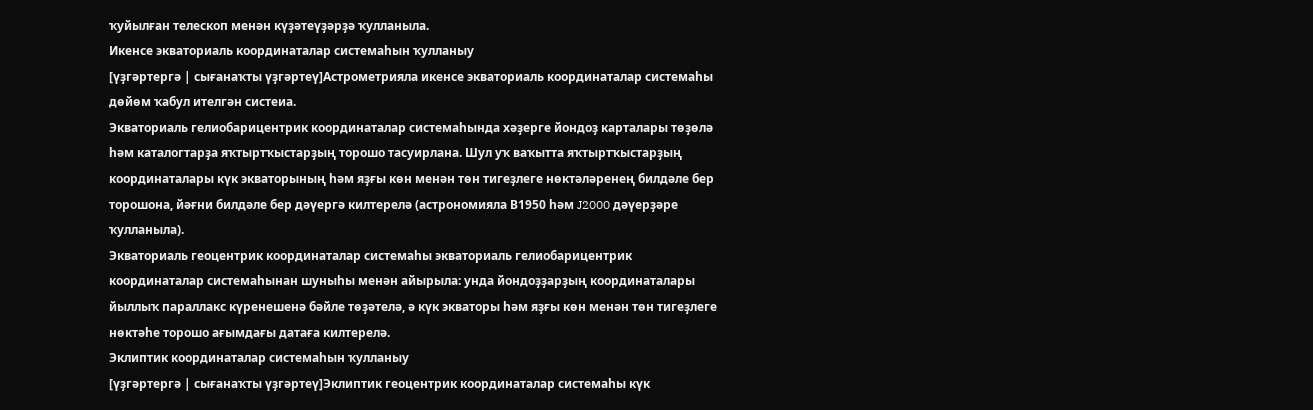ҡуйылған телескоп менән күҙәтеүҙәрҙә ҡулланыла.
Икенсе экваториаль координаталар системаһын ҡулланыу
[үҙгәртергә | сығанаҡты үҙгәртеү]Астрометрияла икенсе экваториаль координаталар системаһы дөйөм ҡабул ителгән систеиа.
Экваториаль гелиобарицентрик координаталар системаһында хәҙерге йондоҙ карталары төҙөлә һәм каталогтарҙа яҡтыртҡыстарҙың торошо тасуирлана. Шул уҡ ваҡытта яҡтыртҡыстарҙың координаталары күк экваторының һәм яҙғы көн менән төн тигеҙлеге нөктәләренең билдәле бер торошона, йәғни билдәле бер дәүергә килтерелә (астрономияла В1950 һәм J2000 дәүерҙәре ҡулланыла).
Экваториаль геоцентрик координаталар системаһы экваториаль гелиобарицентрик координаталар системаһынан шуныһы менән айырыла: унда йондоҙҙарҙың координаталары йыллыҡ параллакс күренешенә бәйле төҙәтелә, ә күк экваторы һәм яҙғы көн менән төн тигеҙлеге нөктәһе торошо ағымдағы датаға килтерелә.
Эклиптик координаталар системаһын ҡулланыу
[үҙгәртергә | сығанаҡты үҙгәртеү]Эклиптик геоцентрик координаталар системаһы күк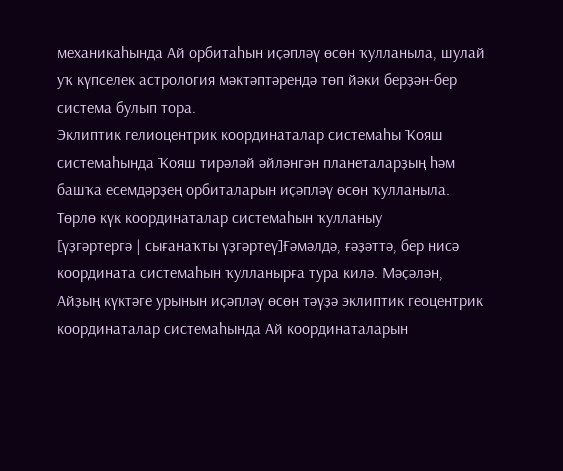механикаһында Ай орбитаһын иҫәпләү өсөн ҡулланыла, шулай уҡ күпселек астрология мәктәптәрендә төп йәки берҙән-бер система булып тора.
Эклиптик гелиоцентрик координаталар системаһы Ҡояш системаһында Ҡояш тирәләй әйләнгән планеталарҙың һәм башҡа есемдәрҙең орбиталарын иҫәпләү өсөн ҡулланыла.
Төрлө күк координаталар системаһын ҡулланыу
[үҙгәртергә | сығанаҡты үҙгәртеү]Ғәмәлдә, ғәҙәттә, бер нисә координата системаһын ҡулланырға тура килә. Мәҫәлән, Айҙың күктәге урынын иҫәпләү өсөн тәүҙә эклиптик геоцентрик координаталар системаһында Ай координаталарын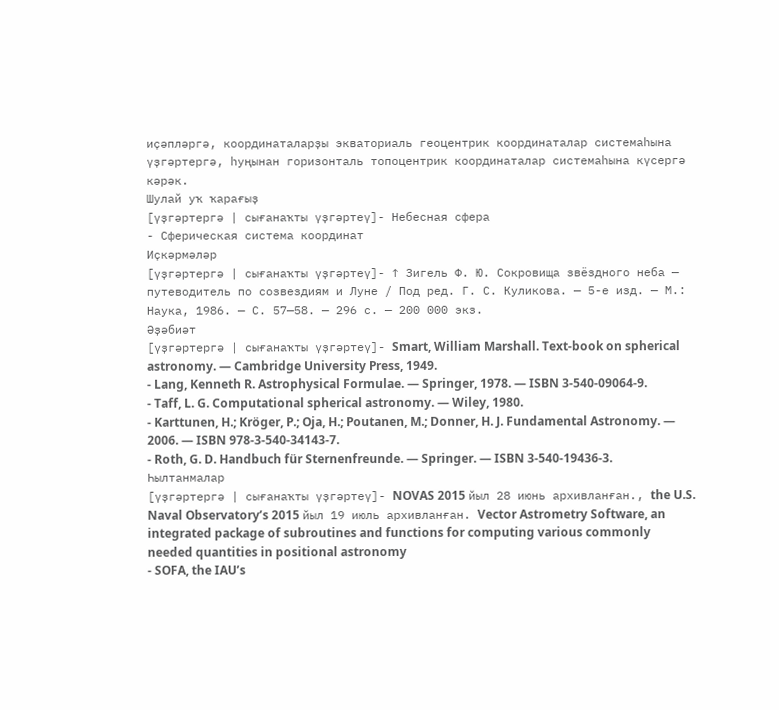иҫәпләргә, координаталарҙы экваториаль геоцентрик координаталар системаһына үҙгәртергә, һуңынан горизонталь топоцентрик координаталар системаһына күсергә кәрәк.
Шулай уҡ ҡарағыҙ
[үҙгәртергә | сығанаҡты үҙгәртеү]- Небесная сфера
- Сферическая система координат
Иҫкәрмәләр
[үҙгәртергә | сығанаҡты үҙгәртеү]- ↑ Зигель Ф. Ю. Сокровища звёздного неба — путеводитель по созвездиям и Луне / Под ред. Г. С. Куликова. — 5-е изд. — М.: Наука, 1986. — С. 57—58. — 296 с. — 200 000 экз.
Әҙәбиәт
[үҙгәртергә | сығанаҡты үҙгәртеү]- Smart, William Marshall. Text-book on spherical astronomy. — Cambridge University Press, 1949.
- Lang, Kenneth R. Astrophysical Formulae. — Springer, 1978. — ISBN 3-540-09064-9.
- Taff, L. G. Computational spherical astronomy. — Wiley, 1980.
- Karttunen, H.; Kröger, P.; Oja, H.; Poutanen, M.; Donner, H. J. Fundamental Astronomy. — 2006. — ISBN 978-3-540-34143-7.
- Roth, G. D. Handbuch für Sternenfreunde. — Springer. — ISBN 3-540-19436-3.
Һылтанмалар
[үҙгәртергә | сығанаҡты үҙгәртеү]- NOVAS 2015 йыл 28 июнь архивланған., the U.S. Naval Observatory’s 2015 йыл 19 июль архивланған. Vector Astrometry Software, an integrated package of subroutines and functions for computing various commonly needed quantities in positional astronomy
- SOFA, the IAU’s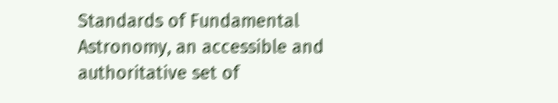Standards of Fundamental Astronomy, an accessible and authoritative set of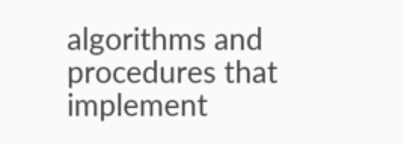algorithms and procedures that implement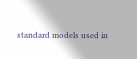standard models used in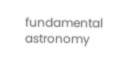fundamental astronomy